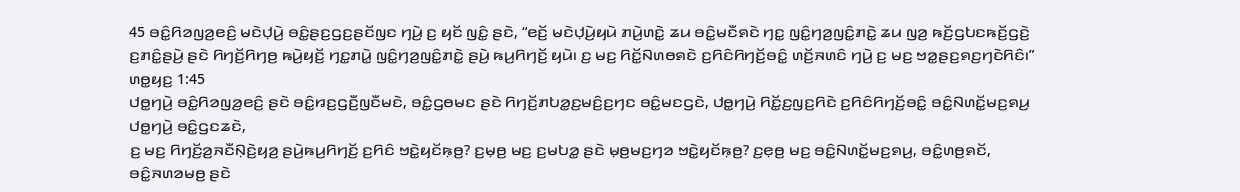45 ꤋꤢꤨ꤭ꤖꤤꤜꤤ꤬ꤕꤢꤨ꤬ ꤗꤢꤧꤓ꤫ꤣꤧ꤬ ꤋꤢꤨ꤭ꤔꤢ꤬ꤞꤢ꤬ꤔꤢꤩꤜꤢ ꤚꤣꤧ꤬ ꤢ꤬ ꤟꤢꤩ ꤜꤢꤨ꤭ ꤔꤢꤧ, “ꤕꤢꤩ꤬ ꤗꤢꤧꤓ꤫ꤣꤧ꤬ꤟꤣꤧ ꤊꤣꤧ꤬ꤛꤢꤧ꤭ ꤘꤣ ꤋꤢꤨ꤭ꤗꤢꤪꤎꤢꤧ ꤚꤢ꤭ ꤜꤢꤨ꤭ꤚꤤ꤬ꤜꤢꤨ꤭ꤊꤢꤧ꤭ ꤘꤣ ꤜꤤ꤬ ꤒꤢꤩ꤬ꤞꤝꤢꤒꤢꤩ꤬ꤞꤢꤧ꤬ ꤢ꤬ꤊꤢꤨ꤭ꤔꤣꤧ꤬ ꤔꤢꤧ ꤖꤚꤢꤩ꤬ꤖꤚꤥ꤬ ꤒꤣꤧ꤬ꤟꤢꤩ꤬ ꤚꤢ꤭ꤊꤣꤧ꤭ ꤜꤢꤨ꤭ꤚꤤ꤬ꤜꤢꤨ꤭ꤊꤢꤧ꤭ ꤔꤣꤧ꤬ ꤒꤣ꤬ꤖꤚꤢꤩ꤬ ꤟꤣꤧ꤯ ꤢ꤬ ꤗꤢ꤬ ꤖꤢꤩ꤭ꤡꤛꤥꤎꤢꤧ ꤢ꤬ꤖꤢꤨꤖꤚꤢꤩ꤬ꤋꤢꤨ꤭ ꤛꤢꤩ꤬ꤏꤛꤢꤨ ꤚꤣꤧ꤬ ꤢ꤬ ꤗꤢ꤬ ꤠꤤ꤭ꤔꤢ꤬ꤎꤢ꤬ꤚꤢꤧꤖꤢꤨ꤯”
ꤛꤥ꤭ꤟꤢ꤬ 1:45
ꤓꤥ꤭ꤚꤣꤧ꤬ ꤋꤢꤨ꤭ꤖꤤꤜꤤ꤬ꤕꤢꤨ꤬ ꤔꤢꤧ ꤋꤢꤨ꤭ꤙꤢ꤬ꤞꤢꤪ꤬ꤜꤢꤪꤗꤢꤧ, ꤋꤢꤨ꤭ꤞꤥꤗꤢ ꤔꤢꤧ ꤖꤚꤢꤩ꤬ꤊꤝꤤ꤭ꤢ꤬ꤗꤢꤨ꤬ꤢ꤬ꤚꤢ ꤋꤢꤨ꤭ꤗꤢꤞꤢꤧ, ꤓꤥ꤭ꤚꤣꤧ꤬ ꤖꤢꤩ꤭ꤢ꤬ꤜꤢ꤬ꤖꤢꤧ ꤢ꤬ꤖꤢꤨꤖꤚꤢꤩ꤬ꤋꤢꤨ꤭ ꤋꤢꤨ꤭ꤡꤛꤢꤩ꤭ꤗꤢ꤬ꤎꤣ꤬ ꤓꤥ꤭ꤚꤣꤧ꤬ ꤋꤢꤨ꤭ꤞꤢꤘꤢꤧ,
ꤢ꤬ ꤗꤢ꤬ ꤖꤚꤢꤩ꤬ꤤ꤬ꤏꤢꤪꤡ꤫ꤢꤧ꤬ꤟꤤ꤬ ꤔꤣꤧ꤬ꤒꤣ꤬ꤖꤚꤢꤩ꤬ ꤢ꤬ꤖꤢꤨ ꤠꤢꤧ꤭ꤟꤢꤩꤒ꤫ꤥ꤬? ꤢ꤬ꤗ꤫ꤥ꤬ ꤗꤢ꤬ ꤢ꤬ꤗꤝꤤ꤭ ꤔꤢꤧ ꤗ꤫ꤥ꤬ꤗꤢ꤬ꤚꤤ ꤠꤢꤧ꤭ꤟꤢꤩꤒ꤫ꤥ꤬? ꤢ꤬ꤕ꤫ꤥ꤬ ꤗꤢ꤬ ꤋꤢꤨ꤭ꤡꤛꤢꤩ꤭ꤗꤢ꤬ꤎꤣ꤬, ꤋꤢꤨ꤭ꤛꤥ꤬ꤎꤢꤩ, ꤋꤢꤨ꤭ꤏꤛꤤꤗꤥ꤬ ꤔꤢꤧ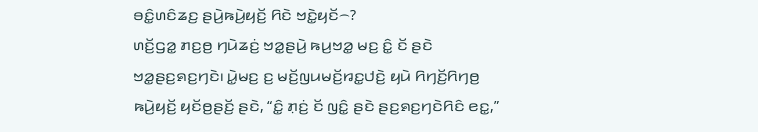ꤋꤢꤨ꤭ꤛꤢꤨꤘꤢ꤬ ꤔꤣꤧ꤬ꤒꤣꤧ꤬ꤟꤢꤩ꤬ ꤖꤢꤧ ꤠꤢꤧ꤭ꤟꤢꤩ꤮?
ꤛꤢꤩ꤬ꤞꤤ꤭ ꤊꤢ꤬ꤥ꤬ ꤚꤣꤧꤘꤢꤦ꤬ ꤠꤤ꤭ꤔꤣꤧ꤬ ꤒꤣ꤬ꤠꤤ꤭ ꤗꤢ꤬ ꤢꤨ꤭ ꤢꤩ ꤔꤢꤧ ꤠꤤ꤭ꤔꤢ꤬ꤎꤢ꤬ꤚꤢꤧ꤯ ꤣꤧ꤭ꤗꤢ꤬ ꤢ꤬ ꤗꤢꤩ꤬ꤜꤣꤗꤢꤩ꤬ꤙꤢ꤭ꤓꤢꤧ꤬ ꤟꤣꤧ ꤖꤚꤢꤩ꤬ꤖꤚꤥ꤬ ꤒꤣꤧ꤬ꤟꤢꤩ꤬ ꤟꤢꤩꤥ꤬ꤔꤢꤩ꤬ ꤔꤢꤧ, “ꤢꤨ꤭ ꤊ꤫ꤢꤦ꤬ ꤢꤩ ꤜꤢꤨ꤭ ꤔꤢꤧ ꤔꤢ꤬ꤎꤢ꤬ꤚꤢꤧꤖꤢꤨ ꤕꤢ꤭,”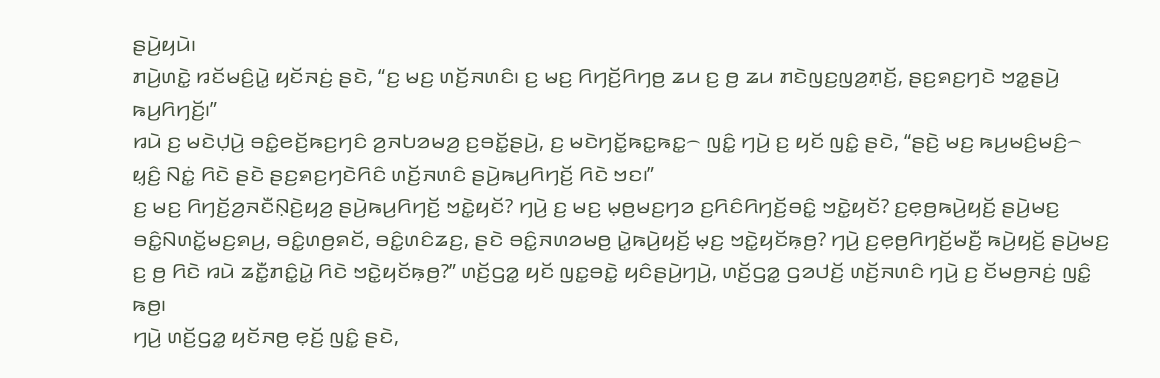ꤔꤣꤧ꤬ꤟꤣꤧ꤯
ꤊꤣꤧ꤬ꤛꤢꤧ꤭ ꤙꤢꤩꤗꤢꤨ꤬ꤣꤧ꤭ ꤟꤢꤩꤏꤢꤦ꤬ ꤔꤢꤧ, “ꤢ꤬ ꤗꤢ꤬ ꤛꤢꤩ꤬ꤏꤛꤢꤨ꤯ ꤢ꤬ ꤗꤢ꤬ ꤖꤚꤢꤩ꤬ꤖꤚꤥ꤬ ꤘꤣ ꤢ꤬ ꤥ꤬ ꤘꤣ ꤊꤢꤧꤜꤢ꤬ꤜꤤ꤬ꤊ꤫ꤢꤩ꤬, ꤔꤢ꤬ꤎꤢ꤬ꤚꤢꤧ ꤠꤤ꤭ꤔꤣꤧ꤬ ꤒꤣ꤬ꤖꤚꤢꤩ꤬꤯”
ꤙꤣꤧ ꤢ꤬ ꤗꤢꤧꤓ꤫ꤣꤧ꤬ ꤋꤢꤨ꤭ꤕꤢꤩ꤬ꤒꤢ꤬ꤚꤢꤨ ꤤ꤬ꤏꤝꤤꤗꤤ꤬ ꤢ꤬ꤋꤢꤩ꤭ꤔꤣꤧ꤬, ꤢ꤬ ꤗꤢꤧꤚꤢꤩ꤭ꤒꤢ꤭ꤒꤢ꤭꤮ ꤜꤢꤨ꤭ ꤚꤣꤧ꤬ ꤢ꤬ ꤟꤢꤩ ꤜꤢꤨ꤭ ꤔꤢꤧ, “ꤔꤢꤧ꤬ ꤗꤢ꤬ ꤒꤣ꤬ꤗꤢꤨ꤬ꤗꤢꤨ꤬꤮ ꤟ꤫ꤢꤨ꤬ ꤡꤢꤦ꤭ ꤖꤢꤧ ꤔꤢꤧ ꤔꤢ꤬ꤎꤢ꤬ꤚꤢꤧꤖꤢꤨ ꤛꤢꤩ꤬ꤏꤛꤢꤨ ꤔꤣꤧ꤬ꤒꤣ꤬ꤖꤚꤢꤩ꤬ ꤖꤢꤧ ꤠꤢ꤯”
ꤢ꤬ ꤗꤢ꤬ ꤖꤚꤢꤩ꤬ꤤ꤬ꤏꤢꤪꤡ꤫ꤢꤧ꤬ꤟꤤ꤬ ꤔꤣꤧ꤬ꤒꤣ꤬ꤖꤚꤢꤩ꤬ ꤠꤢꤧ꤭ꤟꤢꤩ? ꤚꤣꤧ꤬ ꤢ꤬ ꤗꤢ꤬ ꤗ꤫ꤥ꤬ꤗꤢ꤬ꤚꤤ ꤢ꤬ꤖꤢꤨꤖꤚꤢꤩ꤬ꤋꤢꤨ꤭ ꤠꤢꤧ꤭ꤟꤢꤩ? ꤢ꤬ꤕ꤫ꤥ꤬ꤒꤣꤧ꤬ꤟꤢꤩ꤬ ꤔꤣꤧ꤬ꤗꤢ꤬ ꤋꤢꤨ꤭ꤡꤛꤢꤩ꤭ꤗꤢ꤬ꤎꤣ꤬, ꤋꤢꤨ꤭ꤛꤥ꤬ꤎꤢꤩ, ꤋꤢꤨ꤭ꤛꤢꤨꤘꤢ꤬, ꤔꤢꤧ ꤋꤢꤨ꤭ꤏꤛꤤꤗꤥ꤬ ꤣꤧ꤭ꤒꤣꤧ꤬ꤟꤢꤩ꤬ ꤗ꤫ꤢ꤬ ꤠꤢꤧ꤭ꤟꤢꤩꤒ꤫ꤥ꤬? ꤚꤣꤧ꤬ ꤢ꤬ꤕ꤫ꤥ꤬ꤖꤚꤢꤩ꤬ꤗꤢꤪ꤬ ꤒꤣꤧ꤬ꤟꤢꤩ꤬ ꤔꤣꤧ꤬ꤗꤢ꤬ ꤢ꤬ ꤥ꤬ ꤖꤢꤧ ꤙꤣꤧ ꤘꤢꤪ꤭ꤊꤢꤨ꤭ꤣꤧ꤭ ꤖꤢꤧ ꤠꤢꤧ꤭ꤟꤢꤩꤒ꤫ꤥ꤬?” ꤛꤢꤩ꤬ꤞꤤ꤭ ꤟꤢꤩ ꤜꤢ꤭ꤋꤢꤧ꤭ ꤟꤢꤨꤔꤣꤧ꤬ꤚꤣꤧ꤬, ꤛꤢꤩ꤬ꤞꤤ꤭ ꤞꤤꤓꤢꤩ꤬ ꤛꤢꤩ꤬ꤏꤛꤢꤨ ꤚꤣꤧ꤬ ꤢ꤬ ꤢꤩꤗꤥ꤬ꤏꤢꤦ꤬ ꤜꤢꤨ꤭ ꤒꤥ꤬꤯
ꤚꤣꤧ꤬ ꤛꤢꤩ꤬ꤞꤤ꤭ ꤟꤢꤩꤏꤥ꤬ ꤕ꤫ꤢꤩ꤬ ꤜꤢꤨ꤭ ꤔꤢꤧ,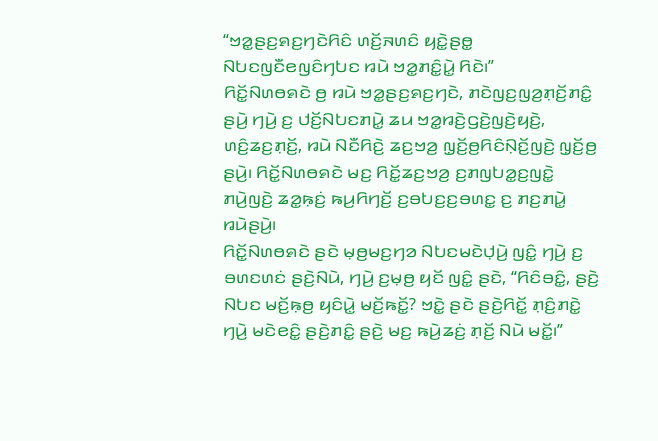“ꤠꤤ꤭ꤔꤢ꤬ꤎꤢ꤬ꤚꤢꤧꤖꤢꤨ ꤛꤢꤩ꤬ꤏꤛꤢꤨ ꤟꤢꤧ꤭ꤔꤥ꤭ ꤡꤝꤢꤜꤢꤪꤕꤜꤢꤨꤚꤝꤢ ꤙꤣꤧ ꤠꤤ꤭ꤊꤢꤨ꤭ꤣꤧ꤭ ꤖꤢꤧ꤯”
ꤖꤢꤩ꤭ꤡꤛꤥꤎꤢꤧ ꤥ꤬ ꤙꤣꤧ ꤠꤤ꤭ꤔꤢ꤬ꤎꤢ꤬ꤚꤢꤧ, ꤊꤢꤧꤜꤢ꤬ꤜꤤ꤬ꤊ꤫ꤢꤩ꤬ꤊꤢꤨ꤭ ꤔꤣꤧ꤬ ꤚꤣꤧ꤬ ꤢ꤬ ꤓꤢꤩ꤬ꤡꤝꤢꤊꤣꤧ꤭ ꤘꤣ ꤠꤤ꤭ꤙꤢꤧ꤬ꤞꤢꤧ꤬ꤜꤢꤧ꤬ꤟꤢꤧ꤬, ꤛꤢꤨ꤬ꤘꤢ꤬ꤊ꤫ꤢꤩ꤬, ꤙꤣꤧ ꤡꤢꤪꤖꤢꤧ꤬ ꤘꤢ꤬ꤠꤤ꤬ ꤜ꤫ꤢꤩ꤬ꤥ꤬ꤖꤢꤨꤡ꤫ꤢꤩ꤬ꤜꤢꤧ꤬ ꤜ꤫ꤢꤩ꤬ꤥ꤬ ꤔꤣꤧ꤬꤯ ꤖꤢꤩ꤭ꤡꤛꤥꤎꤢꤧ ꤗꤢ꤬ ꤖꤢꤩ꤭ꤘꤢ꤬ꤠꤤ꤬ ꤢ꤬ꤊꤜꤝꤤ꤭ꤢ꤬ꤜꤢꤧ꤭ ꤊꤣꤧ꤬ꤜꤢꤧ꤬ ꤘꤤ꤭ꤒ꤫ꤢꤦ꤬ ꤒꤣ꤬ꤖꤚꤢꤩ꤬ ꤢ꤬ꤋꤝꤢ꤬ꤢ꤬ꤋꤛꤢ꤭ ꤢ꤬ ꤊꤢ꤬ꤊꤣꤧ꤭ ꤙꤣꤧꤔꤣꤧ꤬꤯
ꤖꤢꤩ꤭ꤡꤛꤥꤎꤢꤧ ꤔꤢꤧ ꤗ꤫ꤥ꤬ꤗꤢ꤬ꤚꤤ ꤡꤝꤢꤗꤢꤧꤓ꤫ꤣꤧ꤬ ꤜꤢꤨ꤭ ꤚꤣꤧ꤬ ꤢ꤬ ꤋꤛꤢꤛꤢꤦ ꤔꤢꤧ꤬ꤡꤣꤧ, ꤚꤣꤧ꤬ ꤢ꤬ꤗ꤫ꤥ꤬ ꤟꤢꤩ ꤜꤢꤨ꤭ ꤔꤢꤧ, “ꤖꤢꤨꤋꤢꤨ꤭, ꤔꤢꤧ꤬ ꤡꤝꤢ ꤗꤢꤩ꤬ꤒ꤫ꤥ꤬ ꤟꤢꤨꤣꤧ꤭ ꤗꤢꤩ꤬ꤒꤢꤩ꤭? ꤠꤢꤧ꤭ ꤔꤢꤧ ꤔꤢꤧ꤬ꤖꤢꤩ꤭ ꤊ꤫ꤢꤨ꤬ꤊꤢꤧ꤭ ꤚꤣꤧ꤬ ꤗꤢꤧꤕꤢꤨ꤭ ꤔꤢꤧ꤬ꤊꤢꤨ꤭ ꤔꤢꤧ꤬ ꤗꤢ꤬ ꤒꤣꤧ꤬ꤘꤢꤦ꤬ ꤊ꤫ꤢꤩ꤬ ꤡꤣꤧ ꤗꤢꤩ꤭꤯”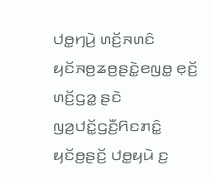ꤓꤥ꤭ꤚꤣꤧ꤬ ꤛꤢꤩ꤬ꤏꤛꤢꤨ ꤟꤢꤩꤏꤥ꤬ꤘꤥ꤬ꤔꤢꤧ꤭ꤕꤜꤥ꤭ ꤕ꤫ꤢꤩ꤬ ꤛꤢꤩ꤬ꤞꤤ꤭ ꤔꤢꤧ ꤜꤤ꤬ꤓꤢꤩ꤭ꤞꤢꤪ꤬ꤖꤢꤊꤢꤨ꤭ ꤟꤢꤩꤥ꤬ꤔꤢꤩ꤬ ꤓꤥ꤭ꤟꤣꤧ ꤢ꤬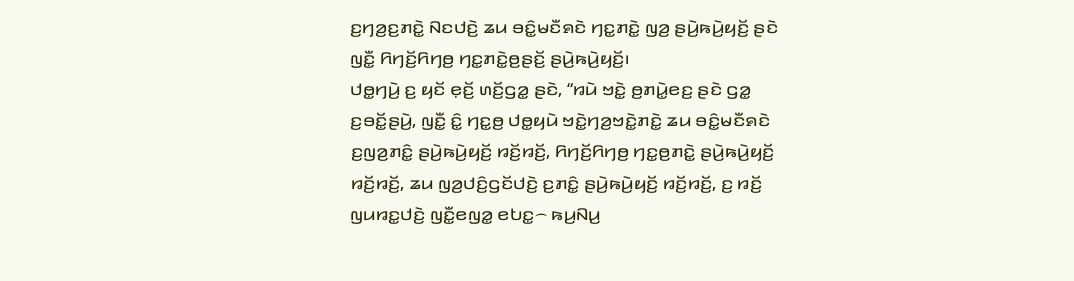ꤢ꤬ꤚꤤ꤬ꤢ꤬ꤊꤢꤧ꤭ ꤡꤢꤓꤢꤧ꤬ ꤘꤣ ꤋꤢꤨ꤭ꤗꤢꤪꤎꤢꤧ ꤚꤢ꤭ꤊꤢꤧ꤭ ꤜꤤ꤬ ꤔꤣꤧ꤬ꤒꤣꤧ꤬ꤟꤢꤩ꤬ ꤔꤢꤧ ꤜꤢꤪ꤭ ꤖꤚꤢꤩ꤬ꤖꤚꤥ꤬ ꤚꤢ꤭ꤊꤢꤧ꤭ꤥ꤬ꤔꤢꤩ꤬ ꤔꤣꤧ꤬ꤒꤣꤧ꤬ꤟꤢꤩ꤬꤯
ꤓꤥ꤭ꤚꤣꤧ꤬ ꤢ꤬ ꤟꤢꤩ ꤕ꤫ꤢꤩ꤬ ꤛꤢꤩ꤬ꤞꤤ꤭ ꤔꤢꤧ, “ꤙꤣꤧ ꤠꤢꤧ꤭ ꤥ꤬ꤊꤣꤧ꤭ꤕꤢ꤬ ꤔꤢꤧ ꤞꤤ꤭ ꤢ꤬ꤋꤢꤩ꤭ꤔꤣꤧ꤬, ꤜꤢꤪ꤭ ꤢꤨ꤭ ꤚꤢ꤭ꤥ꤬ ꤓꤥ꤭ꤟꤣꤧ ꤠꤢꤧ꤭ꤚꤤ꤬ꤠꤢꤧ꤭ꤊꤢꤧ꤭ ꤘꤣ ꤋꤢꤨ꤭ꤗꤢꤪꤎꤢꤧ ꤢ꤬ꤜꤤ꤬ꤊꤢꤨ꤭ ꤔꤣꤧ꤬ꤒꤣꤧ꤬ꤟꤢꤩ꤬ ꤙꤢꤩ꤬ꤙꤢꤩ꤬, ꤖꤚꤢꤩ꤬ꤖꤚꤥ꤬ ꤚꤢ꤭ꤥ꤬ꤊꤢꤧ꤭ ꤔꤣꤧ꤬ꤒꤣꤧ꤬ꤟꤢꤩ꤬ ꤙꤢꤩ꤬ꤙꤢꤩ꤬, ꤘꤣ ꤜꤤ꤬ꤓꤢꤨ꤬ꤞꤢꤩꤓꤢꤧ꤬ ꤢ꤬ꤊꤢꤨ꤭ ꤔꤣꤧ꤬ꤒꤣꤧ꤬ꤟꤢꤩ꤬ ꤙꤢꤩ꤬ꤙꤢꤩ꤬, ꤢ꤬ ꤙꤢꤩ꤬ ꤜꤣꤙꤢ꤭ꤓꤢꤧ꤬ ꤜꤢꤪ꤭ꤕꤜꤤ꤭ ꤕꤝꤢ꤭꤮ ꤒꤣ꤬ꤡꤣ꤬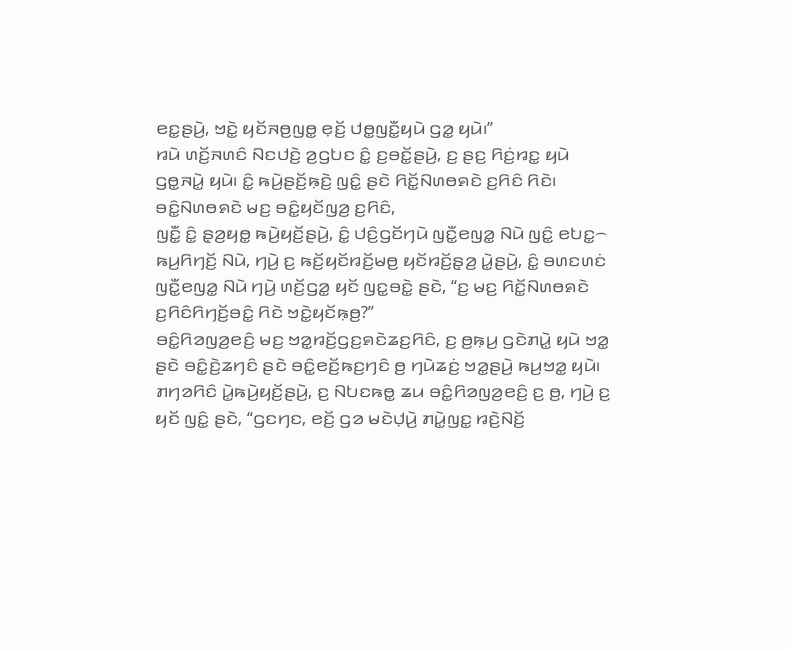ꤕꤢ꤭ꤔꤣꤧ꤬, ꤠꤢꤧ꤭ ꤟꤢꤩꤏꤥ꤬ꤜꤥ꤭ ꤕ꤫ꤢꤩ꤬ ꤓꤥ꤭ꤜꤢꤪ꤭ꤟꤣꤧ ꤞꤤ꤭ ꤟꤣꤧ꤯”
ꤙꤣꤧ ꤛꤢꤩ꤬ꤏꤛꤢꤨ ꤡꤢꤓꤢꤧ꤬ ꤤ꤬ꤞꤝꤢ ꤢꤨ꤭ ꤢ꤬ꤋꤢꤩ꤭ꤔꤣꤧ꤬, ꤢ꤬ ꤔꤢ꤬ ꤖꤢꤦ꤬ꤙꤢ꤭ ꤟꤣꤧ ꤞꤥ꤭ꤏꤣꤧ꤭ ꤟꤣꤧ꤯ ꤢꤨ꤭ ꤒꤣꤧ꤬ꤔꤢꤩ꤬ꤒ꤫ꤢꤧ꤬ ꤜꤢꤨ꤭ ꤔꤢꤧ ꤖꤢꤩ꤭ꤡꤛꤥꤎꤢꤧ ꤢ꤬ꤖꤢꤨ ꤖꤢꤧ꤯ ꤋꤢꤨ꤭ꤡꤛꤥꤎꤢꤧ ꤗꤢ꤬ ꤋꤢꤨ꤭ꤟꤢꤩꤜꤤ꤬ ꤢ꤬ꤖꤢꤨ,
ꤜꤢꤪ꤭ ꤢꤨ꤭ ꤔ꤫ꤤ꤬ꤟꤥ꤭ ꤒꤣꤧ꤬ꤟꤢꤩ꤬ꤔꤣꤧ꤬, ꤢꤨ꤭ ꤓꤢꤨ꤬ꤞꤢꤩꤚꤣꤧ ꤜꤢꤪ꤭ꤕꤜꤤ꤭ ꤡꤣꤧ ꤜꤢꤨ꤭ ꤕꤝꤢ꤭꤮ ꤒꤣ꤬ꤖꤚꤢꤩ꤬ ꤡꤣꤧ, ꤚꤣꤧ꤬ ꤢ꤬ ꤒꤢꤩ꤬ꤟꤢꤩꤙꤢꤩ꤬ꤗꤥ꤬ ꤟꤢꤩꤙꤢꤩ꤬ꤔ꤫ꤤ꤬ ꤣꤧ꤭ꤔꤣꤧ꤬, ꤢꤨ꤭ ꤋꤛꤢꤛꤢꤦ ꤜꤢꤪ꤭ꤕꤜꤤ꤭ ꤡꤣꤧ ꤚꤣꤧ꤬ ꤛꤢꤩ꤬ꤞꤤ꤭ ꤟꤢꤩ ꤜꤢ꤭ꤋꤢꤧ꤭ ꤔꤢꤧ, “ꤢ꤬ ꤗꤢ꤬ ꤖꤢꤩ꤭ꤡꤛꤥꤎꤢꤧ ꤢ꤬ꤖꤢꤨꤖꤚꤢꤩ꤬ꤋꤢꤨ꤭ ꤖꤢꤧ ꤠꤢꤧ꤭ꤟꤢꤩꤒ꤫ꤥ꤬?”
ꤋꤢꤨ꤭ꤖꤤꤜꤤ꤬ꤕꤢꤨ꤬ ꤗꤢ꤬ ꤠꤤ꤭ꤙꤢꤩ꤬ꤞꤢ꤬ꤎꤢꤧꤘꤢ꤬ꤖꤢꤨ, ꤢ꤬ ꤥ꤬ꤒ꤫ꤣ꤬ ꤞꤢꤧꤊꤣꤧ꤭ ꤟꤣꤧ ꤠꤤ꤭ ꤔꤢꤧ ꤋꤢꤨ꤭ꤢꤧ꤬ꤘꤚꤢꤨ ꤔꤢꤧ ꤋꤢꤨ꤭ꤕꤢꤩ꤬ꤒꤢ꤬ꤚꤢꤨ ꤥ꤬ ꤚꤣꤧꤘꤢꤦ꤬ ꤠꤤ꤭ꤔꤣꤧ꤬ ꤒꤣ꤬ꤠꤤ꤭ ꤟꤣꤧ꤯
ꤊꤚꤤꤖꤢꤨ ꤣꤧ꤭ꤒꤣꤧ꤬ꤟꤢꤩ꤬ꤔꤣꤧ꤬, ꤢ꤬ ꤡꤝꤢꤒꤥ꤭ ꤘꤣ ꤋꤢꤨ꤭ꤖꤤꤜꤤ꤬ꤕꤢꤨ꤬ ꤢ꤬ ꤥ꤬, ꤚꤣꤧ꤬ ꤢ꤬ ꤟꤢꤩ ꤜꤢꤨ꤭ ꤔꤢꤧ, “ꤞꤢꤚꤢ, ꤕꤢꤩ꤬ ꤞꤤ ꤗꤢꤧꤓ꤫ꤣꤧ꤬ ꤊꤣꤧ꤭ꤜꤢ꤭ ꤙꤢꤧ꤬ꤡꤢꤩ꤬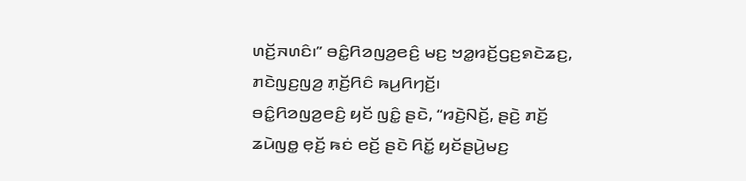ꤛꤢꤩ꤬ꤏꤛꤢꤨ꤯” ꤋꤢꤨ꤭ꤖꤤꤜꤤ꤬ꤕꤢꤨ꤬ ꤗꤢ꤬ ꤠꤤ꤭ꤙꤢꤩ꤬ꤞꤢ꤬ꤎꤢꤧꤘꤢ꤬, ꤊꤢꤧꤜꤢ꤬ꤜꤤ꤬ ꤊ꤫ꤢꤩ꤬ꤖꤢꤨ ꤒꤣ꤬ꤖꤚꤢꤩ꤬꤯
ꤋꤢꤨ꤭ꤖꤤꤜꤤ꤬ꤕꤢꤨ꤬ ꤟꤢꤩ ꤜꤢꤨ꤭ ꤔꤢꤧ, “ꤙꤢꤧ꤬ꤡꤢꤩ꤬, ꤔꤢꤧ꤬ ꤊꤢꤩ꤬ ꤘꤣꤧꤜꤥ꤭ ꤕ꤫ꤢꤩ꤬ ꤒꤢꤦ ꤕꤢꤩ꤬ ꤔꤢꤧ ꤖꤢꤩ꤭ ꤟꤢꤩꤔꤣꤧ꤬ꤗꤢ꤬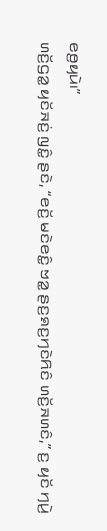ꤕꤥ꤬ꤟꤣꤧ꤯”
ꤛꤢꤩ꤬ꤞꤤ꤭ ꤟꤢꤩꤏꤢꤦ꤬ ꤜꤢꤨ꤭ ꤔꤢꤧ, “ꤕꤢꤩ꤬ ꤗꤢꤧꤕꤢꤨ꤭ ꤠꤤ꤭ ꤔꤢ꤬ꤎꤢ꤬ꤚꤢꤧꤖꤢꤨ ꤛꤢꤩ꤬ꤏꤛꤢꤨ,” ꤢ꤬ ꤟꤢꤩ ꤚꤣꤧ꤬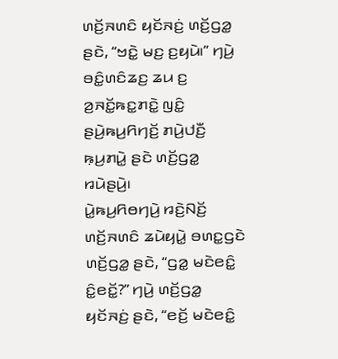ꤛꤢꤩ꤬ꤏꤛꤢꤨ ꤟꤢꤩꤏꤢꤦ꤬ ꤛꤢꤩ꤬ꤞꤤ꤭ ꤔꤢꤧ, “ꤠꤢꤧ꤭ ꤗꤢ꤬ ꤢ꤬ꤟꤣꤧ꤯” ꤚꤣꤧ꤬ ꤋꤢꤨ꤭ꤛꤢꤨꤘꤢ꤬ ꤘꤣ ꤢ꤬ ꤤ꤬ꤏꤢꤩ꤭ꤒꤢ꤭ꤊꤢꤧ꤭ ꤜꤢꤨ꤭ ꤔꤣꤧ꤬ꤒꤣ꤬ꤖꤚꤢꤩ꤬ ꤊꤣꤧ꤬ꤓꤢꤪ꤬ ꤒ꤫ꤣ꤬ꤊꤣꤧ꤭ ꤔꤢꤧ ꤛꤢꤩ꤬ꤞꤤ꤭ ꤙꤣꤧꤔꤣꤧ꤬꤯
ꤣꤧ꤭ꤒꤣ꤬ꤖꤥꤚꤣꤧ꤬ ꤙꤢꤧ꤬ꤡꤢꤩ꤬ ꤛꤢꤩ꤬ꤏꤛꤢꤨ ꤘꤣꤧꤟꤣꤧ꤭ ꤋꤛꤢ꤭ꤞꤢꤧ ꤛꤢꤩ꤬ꤞꤤ꤭ ꤔꤢꤧ, “ꤞꤤ꤭ ꤗꤢꤧꤕꤢꤨ꤭ ꤢꤨ꤭ꤕꤢꤩ꤭?” ꤚꤣꤧ꤬ ꤛꤢꤩ꤬ꤞꤤ꤭ ꤟꤢꤩꤏꤢꤦ꤬ ꤔꤢꤧ, “ꤕꤢꤩ꤬ ꤗꤢꤧꤕꤢꤨ꤭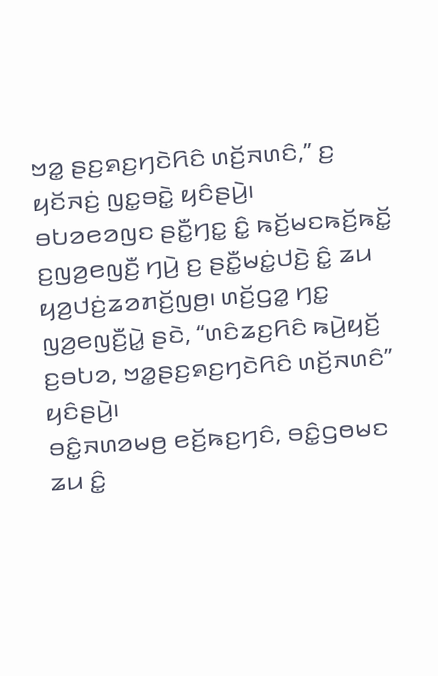ꤠꤤ꤭ ꤔꤢ꤬ꤎꤢ꤬ꤚꤢꤧꤖꤢꤨ ꤛꤢꤩ꤬ꤏꤛꤢꤨ,” ꤢ꤬ ꤟꤢꤩꤏꤢꤦ꤬ ꤜꤢ꤭ꤋꤢꤧ꤭ ꤟꤢꤨꤔꤣꤧ꤬꤯
ꤋꤝꤤꤕꤤꤜꤢ ꤔꤢꤪ꤭ꤚꤢ꤭ ꤢꤨ꤭ ꤒꤢꤩ꤬ꤗꤢꤒꤢꤩ꤬ꤒꤢꤩ꤭ ꤢ꤬ꤜꤤ꤬ꤕꤜꤢꤪ꤬ ꤚꤣꤧ꤬ ꤢ꤬ ꤔꤢꤪ꤭ꤗꤢꤦ꤭ꤓꤢꤧ꤬ ꤢꤨ꤭ ꤘꤣ ꤟꤤ꤬ꤓꤢꤦ꤬ꤘꤤꤊꤢꤩ꤬ꤜꤥ꤬꤯ ꤛꤢꤩ꤬ꤞꤤ꤭ ꤚꤢ꤭ ꤜꤤ꤬ꤕꤜꤢꤪ꤬ꤣꤧ꤭ ꤔꤢꤧ, “ꤛꤢꤨꤘꤢ꤬ꤖꤢꤨ ꤒꤣꤧ꤬ꤟꤢꤩ꤬ ꤢ꤬ꤋꤝꤤ, ꤠꤤ꤭ꤔꤢ꤬ꤎꤢ꤬ꤚꤢꤧꤖꤢꤨ ꤛꤢꤩ꤬ꤏꤛꤢꤨ” ꤟꤢꤨꤔꤣꤧ꤬꤯
ꤋꤢꤨ꤭ꤏꤛꤤꤗꤥ꤬ ꤕꤢꤩ꤬ꤒꤢ꤬ꤚꤢꤨ, ꤋꤢꤨ꤭ꤞꤥꤗꤢ ꤘꤣ ꤢꤨ꤭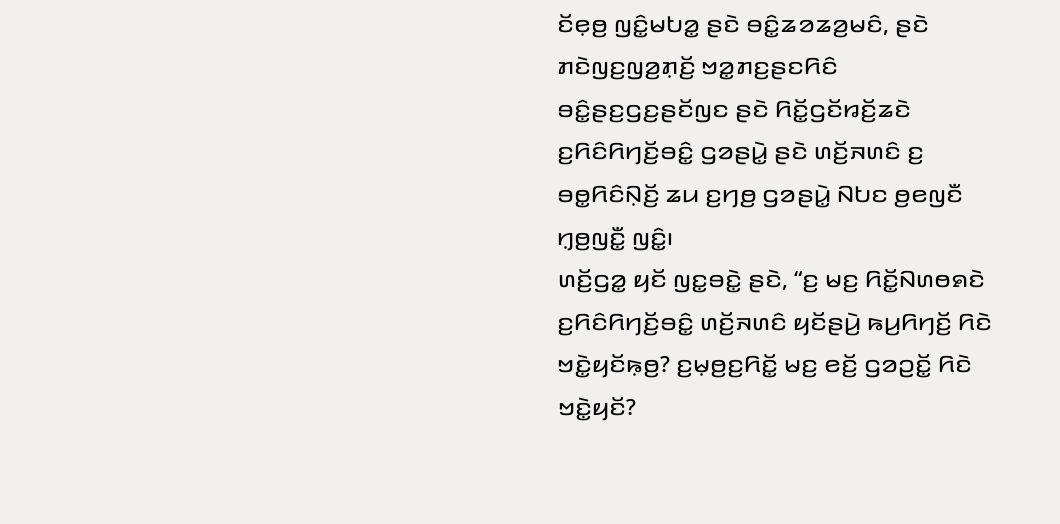ꤢꤩꤕ꤫ꤥ꤬ ꤜꤢꤨ꤭ꤗꤝꤤ꤭ ꤔꤢꤧ ꤋꤢꤨ꤭ꤘꤤꤘꤤ꤬ꤗꤢꤨ, ꤔꤢꤧ ꤊꤢꤧꤜꤢ꤬ꤜꤤ꤬ꤊ꤫ꤢꤩ꤬ ꤠꤤ꤭ꤊꤢ꤬ꤔꤢꤖꤢꤨ ꤋꤢꤨ꤭ꤔꤢ꤬ꤞꤢ꤬ꤔꤢꤩꤜꤢ ꤔꤢꤧ ꤖꤢꤩ꤭ꤞꤢꤩꤙꤢꤩ꤬ꤘꤢꤧ ꤢ꤬ꤖꤢꤨꤖꤚꤢꤩ꤬ꤋꤢꤨ꤭ ꤞꤤꤔꤣꤧ꤭ ꤔꤢꤧ ꤛꤢꤩ꤬ꤏꤛꤢꤨ ꤢ꤬ ꤋꤥ꤭ꤖꤢꤨꤡ꤫ꤢꤩ꤬ ꤘꤣ ꤢ꤬ꤚꤥ꤬ ꤞꤤꤔꤣꤧ꤭ ꤡꤝꤢ ꤥ꤬ꤕꤜꤢꤪ ꤚ꤫ꤥ꤬ꤜꤢꤪ꤭ ꤜꤢꤨ꤭꤯
ꤛꤢꤩ꤬ꤞꤤ꤭ ꤟꤢꤩ ꤜꤢ꤭ꤋꤢꤧ꤭ ꤔꤢꤧ, “ꤢ꤬ ꤗꤢ꤬ ꤖꤢꤩ꤭ꤡꤛꤥꤎꤢꤧ ꤢ꤬ꤖꤢꤨꤖꤚꤢꤩ꤬ꤋꤢꤨ꤭ ꤛꤢꤩ꤬ꤏꤛꤢꤨ ꤟꤢꤩꤔꤣꤧ꤬ ꤒꤣ꤬ꤖꤚꤢꤩ꤬ ꤖꤢꤧ ꤠꤢꤧ꤭ꤟꤢꤩꤒ꤫ꤥ꤬? ꤢ꤬ꤗ꤫ꤥ꤬ꤢ꤬ꤖꤢꤩ꤭ ꤗꤢ꤬ ꤕꤢꤩ꤬ ꤞꤤꤑꤢꤩ꤭ ꤖꤢꤧ ꤠꤢꤧ꤭ꤟꤢꤩ?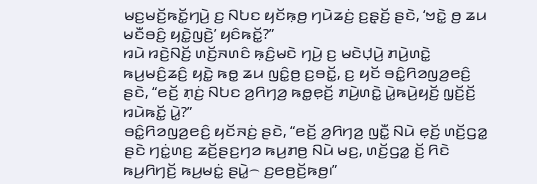ꤗꤢ꤬ꤗꤢꤩ꤬ꤒꤢꤩ꤭ꤚꤣꤧ꤬ ꤢ꤬ ꤡꤝꤢ ꤟꤢꤩꤒ꤫ꤥ꤬ ꤚꤣꤧꤘꤢꤦ꤬ ꤢ꤬ꤔ꤫ꤢꤩ꤬ ꤔꤢꤧ, ‘ꤠꤢꤧ꤭ ꤥ꤬ ꤘꤣ ꤗꤢꤪꤋꤢꤨ꤬ ꤟꤢꤧ꤭ꤜꤢꤧ꤬’ ꤟꤢꤨꤒꤢꤩ꤭?”
ꤙꤣꤧ ꤙꤢꤧ꤬ꤡꤢꤩ꤬ ꤛꤢꤩ꤬ꤏꤛꤢꤨ ꤒ꤫ꤢꤨ꤬ꤗꤢꤧ ꤚꤣꤧ꤬ ꤢ꤬ ꤗꤢꤧꤓ꤫ꤣꤧ꤬ ꤊꤣꤧ꤬ꤛꤢꤧ꤭ ꤒꤣ꤬ꤗꤢꤨ꤬ꤘꤢꤨ꤬ ꤟꤢꤧ꤭ ꤒꤥ꤭ ꤘꤣ ꤜꤢꤨ꤭ꤥ꤬ ꤢ꤬ꤋꤢꤩ꤭, ꤢ꤬ ꤟꤢꤩ ꤋꤢꤨ꤭ꤖꤤꤜꤤ꤬ꤕꤢꤨ꤬ ꤔꤢꤧ, “ꤕꤢꤩ꤬ ꤊ꤫ꤢꤦ꤬ ꤡꤝꤢ ꤤ꤬ꤖꤚꤤ꤬ ꤒꤥ꤭ꤕ꤫ꤢꤩ꤬ ꤊꤣꤧ꤬ꤛꤢꤧ꤭ ꤣꤧ꤭ꤒꤣꤧ꤬ꤟꤢꤩ꤬ ꤜ꤫ꤢꤩ꤬ꤢꤩ꤬ ꤙꤣꤧꤒꤢꤩ꤭ ꤣꤧ꤭?”
ꤋꤢꤨ꤭ꤖꤤꤜꤤ꤬ꤕꤢꤨ꤬ ꤟꤢꤩꤏꤢꤦ꤬ ꤔꤢꤧ, “ꤕꤢꤩ꤬ ꤤ꤬ꤖꤚꤤ꤬ ꤜꤢꤪ꤭ ꤡꤣꤧ ꤕ꤫ꤢꤩ꤬ ꤛꤢꤩ꤬ꤞꤤ꤭ ꤔꤢꤧ ꤚꤢꤦ꤭ꤛꤢ꤬ ꤘꤢꤩ꤬ꤔꤢ꤬ꤚꤤ ꤒꤣ꤬ꤊꤥ꤬ ꤡꤣꤧ ꤗꤢ꤬, ꤛꤢꤩ꤬ꤞꤤ꤭ ꤢꤩ꤬ ꤖꤢꤧ ꤒꤣ꤬ꤖꤚꤢꤩ꤬ ꤒꤣ꤬ꤗꤢꤦ꤭ ꤔꤣꤧ꤭꤮ ꤢ꤬ꤕꤥ꤬ꤢꤩ꤬ꤒꤥ꤬꤯”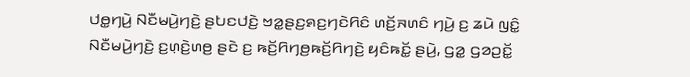ꤓꤥ꤭ꤚꤣꤧ꤬ ꤡꤢꤪꤗꤣꤧ꤬ꤚꤢꤧ꤬ ꤔꤝꤢꤓꤢꤧ꤬ ꤠꤤ꤭ꤔꤢ꤬ꤎꤢ꤬ꤚꤢꤧꤖꤢꤨ ꤛꤢꤩ꤬ꤏꤛꤢꤨ ꤚꤣꤧ꤬ ꤢ꤬ ꤘꤣꤧ ꤜꤢꤨ꤭ ꤡꤢꤪꤗꤣꤧ꤬ꤚꤢꤧ꤬ ꤢ꤬ꤛ꤫ꤢꤧ꤬ꤛꤥ꤬ ꤔꤢꤧ ꤢ꤬ ꤒꤢꤩ꤬ꤖꤚꤥ꤬ꤒꤢꤩ꤬ꤖꤚꤢꤧ꤬ ꤟꤢꤨꤒꤢꤩ꤭ ꤔꤣꤧ꤬, ꤞꤤ꤭ ꤞꤤꤑꤢꤩ꤭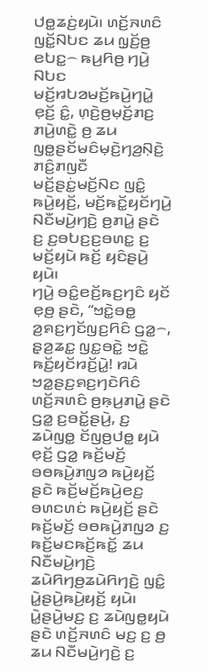ꤓꤥ꤭ꤘꤢꤦ꤬ꤟꤣꤧ꤯ ꤛꤢꤩ꤬ꤏꤛꤢꤨ ꤜꤢꤩ꤭ꤡꤝꤢ ꤘꤣ ꤜ꤫ꤢꤩ꤬ꤥ꤬ ꤕꤝꤢ꤭꤮ ꤒꤣ꤬ꤖꤥ꤬ ꤚꤣꤧ꤬ ꤡꤝꤢ ꤗꤢꤩ꤬ꤙꤝꤤꤗꤢꤩ꤬ꤒꤣꤧ꤬ꤚꤣꤧ꤭ ꤕ꤫ꤢꤩ꤬ ꤢꤨ꤭, ꤛ꤫ꤢꤧ꤬ꤥ꤬ꤗ꤫ꤢꤩ꤬ꤊꤢ꤬ ꤊꤣꤧ꤬ꤛꤢꤧ꤭ ꤥ꤬ ꤘꤣ ꤜꤥ꤭ꤔꤢꤩꤗꤢꤨꤗ꤫ꤢꤧ꤬ꤚꤤ꤬ꤡ꤫ꤢꤧ꤬ ꤊꤢꤨ꤬ꤊꤜꤢꤪ ꤗꤢꤩ꤬ꤔꤢꤦ꤭ꤗꤢꤩ꤬ꤡꤢ ꤜꤢꤨ꤭ ꤒꤣꤧ꤬ꤟꤢꤩ꤬, ꤗꤢꤩ꤬ꤒꤢꤩ꤭ꤟꤢꤩꤚꤣꤧ꤬ ꤡꤢꤪꤗꤣꤧ꤬ꤚꤢꤧ꤬ ꤥ꤬ꤊꤣꤧ꤭ ꤔꤢꤧ ꤢ꤬ ꤢ꤬ꤋꤝꤢ꤬ꤢ꤬ꤋꤛꤢ꤭ ꤢ꤬ ꤗꤢꤩ꤬ꤟꤣꤧ ꤒꤢꤩ꤬ ꤟꤢꤨꤔꤣꤧ꤬ ꤟꤣꤧ꤯
ꤚꤣꤧ꤬ ꤋꤢꤨ꤭ꤕꤢꤩ꤬ꤒꤢ꤬ꤚꤢꤨ ꤟꤢꤩ ꤕ꤫ꤥ꤬ ꤔꤢꤧ, “ꤠꤢꤧ꤭ꤋꤥ꤭ ꤤ꤬ꤎꤢ꤬ꤚꤢꤩꤜꤢ꤬ꤖꤢꤨ ꤞꤤ꤭꤮, ꤔ꤫ꤤ꤬ꤘꤢ꤭ ꤜꤢ꤭ꤋꤢꤧ꤭ ꤠꤢꤧ꤭ ꤒꤢꤩ꤬ꤟꤢꤩꤙꤢꤩ꤬ꤣꤧ꤭! ꤙꤣꤧ ꤠꤤ꤭ꤔꤢ꤬ꤎꤢ꤬ꤚꤢꤧꤖꤢꤨ ꤛꤢꤩ꤬ꤏꤛꤢꤨ ꤥ꤬ꤒ꤫ꤣ꤬ꤊꤣꤧ꤭ ꤔꤢꤧ ꤞꤤ꤭ ꤢ꤬ꤋꤢꤩ꤭ꤔꤣꤧ꤬, ꤢ꤬ ꤘꤣꤧꤜꤥ꤭ ꤢꤩꤜꤥ꤬ꤓꤥ꤭ ꤟꤣꤧ ꤕ꤫ꤢꤩ꤬ ꤞꤤ꤭ ꤒꤢꤩ꤬ꤗꤢꤩ꤬ ꤋꤥꤒꤣꤧ꤬ꤊꤜꤤ ꤒꤣꤧ꤬ꤟꤢꤩ꤬ ꤔꤢꤧ ꤒꤢꤩ꤬ꤗꤢꤩ꤬ꤒꤣꤧ꤬ꤕꤢ꤬ ꤋꤛꤢꤛꤢꤦ ꤒꤣꤧ꤬ꤟꤢꤩ꤬ ꤔꤢꤧ ꤒꤢꤩ꤬ꤗꤢꤩ꤬ ꤋꤥꤒꤣꤧ꤬ꤊꤜꤤ ꤢ꤬ ꤒꤢꤩ꤬ꤗꤢꤒꤢꤩ꤬ꤒꤢꤩ꤭ ꤘꤣ ꤡꤢꤪꤗꤣꤧ꤬ꤚꤢꤧ꤬ ꤘꤣꤧꤖꤚꤥ꤬ꤘꤣꤧꤖꤚꤢꤧ꤬ ꤜꤢꤨ꤭ ꤣꤧ꤭ꤔꤣꤧ꤬ꤒꤣꤧ꤬ꤟꤢꤩ꤬ ꤟꤣꤧ꤯ ꤣꤧ꤭ꤔꤣꤧ꤬ꤗꤢ꤬ ꤢ꤬ ꤘꤣꤧꤜꤥ꤭ꤟꤣꤧ ꤔꤢꤧ ꤛꤢꤩ꤬ꤏꤛꤢꤨ ꤗꤢ꤬ ꤢ꤬ ꤥ꤬ ꤘꤣ ꤡꤢꤪꤗꤣꤧ꤬ꤚꤢꤧ꤬ ꤢ꤬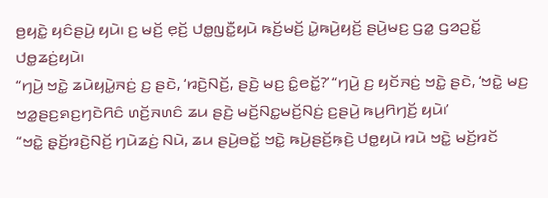ꤥ꤬ꤟꤢꤧ꤭ ꤟꤢꤨꤔꤣꤧ꤬ ꤟꤣꤧ꤯ ꤢ꤬ ꤗꤢꤩ꤬ ꤕ꤫ꤢꤩ꤬ ꤓꤥ꤭ꤜꤢꤪ꤭ꤟꤣꤧ ꤒꤢꤩ꤬ꤗꤢꤩ꤬ ꤣꤧ꤭ꤒꤣꤧ꤬ꤟꤢꤩ꤬ ꤔꤣꤧ꤬ꤗꤢ꤬ ꤞꤤ꤭ ꤞꤤꤑꤢꤩ꤭ ꤓꤥ꤭ꤘꤢꤦ꤬ꤟꤣꤧ꤯
“ꤚꤣꤧ꤬ ꤠꤢꤧ꤭ ꤘꤣꤧꤟꤣꤧ꤭ꤏꤢꤦ꤬ ꤢ꤬ ꤔꤢꤧ, ‘ꤙꤢꤧ꤬ꤡꤢꤩ꤬, ꤔꤢꤧ꤬ ꤗꤢ꤬ ꤢꤨ꤭ꤕꤢꤩ꤭?’ “ꤚꤣꤧ꤬ ꤢ꤬ ꤟꤢꤩꤏꤢꤦ꤬ ꤠꤢꤧ꤭ ꤔꤢꤧ, ‘ꤠꤢꤧ꤭ ꤗꤢ꤬ ꤠꤤ꤭ꤔꤢ꤬ꤎꤢ꤬ꤚꤢꤧꤖꤢꤨ ꤛꤢꤩ꤬ꤏꤛꤢꤨ ꤘꤣ ꤔꤢꤧ꤬ ꤗꤢꤩ꤬ꤡꤢ꤭ꤗꤢꤩ꤬ꤡꤢꤦ꤬ ꤢ꤬ꤔꤣꤧ꤬ ꤒꤣ꤬ꤖꤚꤢꤩ꤬ ꤟꤣꤧ꤯’
“ꤠꤢꤧ꤭ ꤔ꤫ꤢꤩ꤬ꤙꤢꤧ꤬ꤡꤢꤩ꤬ ꤚꤣꤧꤘꤢꤦ꤬ ꤡꤣꤧ, ꤘꤣ ꤔꤣꤧ꤬ꤋꤢꤩ꤭ ꤠꤢꤧ꤭ ꤒꤣꤧ꤬ꤔꤢꤩ꤬ꤒ꤫ꤢꤧ꤬ ꤓꤥ꤭ꤟꤣꤧ ꤙꤣꤧ ꤠꤢꤧ꤭ ꤗꤢꤩ꤬ꤙꤢꤩ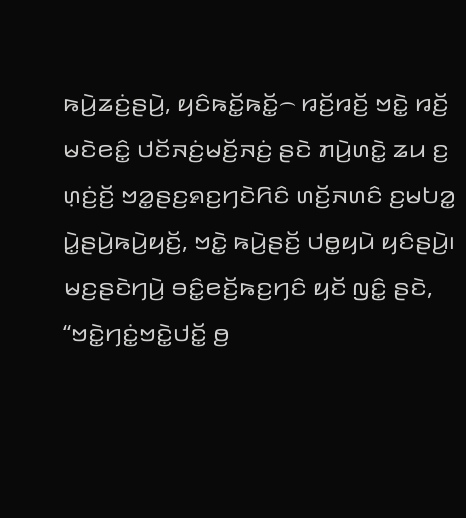ꤒꤣꤧ꤬ꤘꤢꤦ꤬ꤔꤣꤧ꤬, ꤟꤢꤨꤒꤢꤩ꤭ꤒꤢꤩ꤭꤮ ꤙꤢꤩ꤬ꤙꤢꤩ꤬ ꤠꤢꤧ꤭ ꤙꤢꤩ꤬ ꤗꤢꤧꤕꤢꤨ꤭ ꤓꤢꤩꤏꤢꤦ꤬ꤗꤢꤩ꤬ꤏꤢꤦ꤬ ꤔꤢꤧ ꤊꤣꤧ꤬ꤛꤢꤧ꤭ ꤘꤣ ꤢ꤬ ꤛ꤫ꤢꤦ꤬ꤢꤩ꤬ ꤠꤤ꤭ꤔꤢ꤬ꤎꤢ꤬ꤚꤢꤧꤖꤢꤨ ꤛꤢꤩ꤬ꤏꤛꤢꤨ ꤢ꤬ꤗꤝꤤ꤭ ꤣꤧ꤭ꤔꤣꤧ꤬ꤒꤣꤧ꤬ꤟꤢꤩ꤬, ꤠꤢꤧ꤭ ꤒꤣꤧ꤬ꤔꤢꤩ꤬ ꤓꤥ꤭ꤟꤣꤧ ꤟꤢꤨꤔꤣꤧ꤬꤯
ꤗꤢ꤬ꤔꤢꤧꤚꤣꤧ꤬ ꤋꤢꤨ꤭ꤕꤢꤩ꤬ꤒꤢ꤬ꤚꤢꤨ ꤟꤢꤩ ꤜꤢꤨ꤭ ꤔꤢꤧ, “ꤠꤢꤧ꤭ꤚꤢꤦ꤭ꤠꤢꤧ꤭ꤓꤢꤩ꤭ ꤥ꤬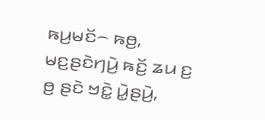ꤒꤣ꤬ꤗꤢꤩ꤮ ꤒꤥ꤬, ꤗꤢ꤬ꤔꤢꤧꤚꤣꤧ꤬ ꤒꤢꤩ꤬ ꤘꤣ ꤢ꤬ ꤥ꤬ ꤔꤢꤧ ꤠꤢꤧ꤭ ꤣꤧ꤭ꤔꤣꤧ꤬,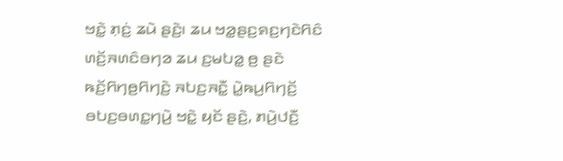ꤠꤢꤧ꤭ ꤊ꤫ꤢꤦ꤬ ꤘꤣꤧ ꤔꤢꤧ꤬꤯ ꤘꤣ ꤠꤤ꤭ꤔꤢ꤬ꤎꤢ꤬ꤚꤢꤧꤖꤢꤨ ꤛꤢꤩ꤬ꤏꤛꤢꤨꤋꤚꤤ ꤘꤣ ꤢ꤬ꤗꤝꤤ꤭ ꤥ꤬ ꤔꤢꤧ ꤒꤢꤩ꤬ꤖꤚꤥ꤬ꤖꤚꤢꤧ꤬ ꤏꤝꤢ꤬ꤏꤢꤪ꤭ ꤣꤧ꤭ꤒꤣ꤬ꤖꤚꤢꤩ꤬ ꤋꤝꤢ꤬ꤋꤛꤢ꤭ꤚꤣꤧ꤬ ꤠꤢꤧ꤭ ꤟꤢꤩ ꤔꤢꤧ꤬, ꤊꤣꤧ꤬ꤓꤢꤪ꤬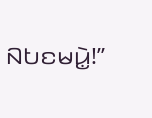ꤡꤝꤢꤗꤣꤧ꤭!”